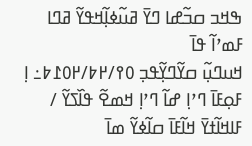ߒߞߏ ߛߏ߬ߝߊ ߣߌ߫ ߥߎ߬ߦߊ߲߬ߞߟߌ߬ ߥߣߊ ߓߘߴߊ߬ ߟߊ߫
ߞߎߣߎ߲߬ ߛߌ߬ߣߌ߲߬ߟߏ߲ ߀߉/߂߈/߂߀߁߈߸ ߊ߲ ߓߋ߲ߓߊ߫ ߣߴߊ߲ ߝߊ߬ ߣߴߊ߲ ߞߘߐ߬ ߟߊ߰ߖߌ߬ / ߓߊߞߊ߬ߙߌ߫ ߞߊ߬ߓߊ߫ ߛߊ߬ߦߌ߬ ߘߊ߫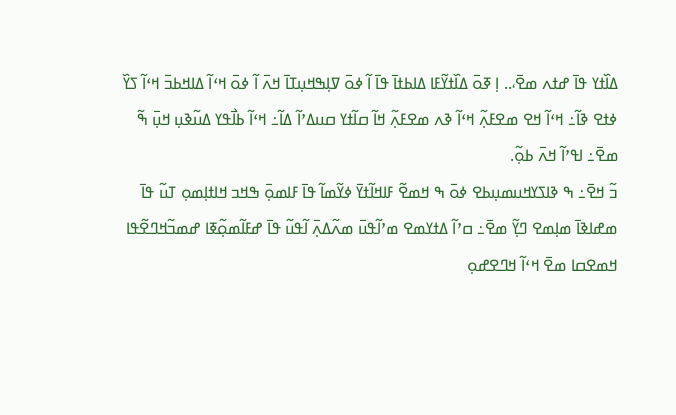ߡߊ߰ߙߌ ߟߊ߫ ߝߙߍ ߘߐ߫،.. ߊ߲ ߧߋ߫ ߡߊ߰ߙߌ߬ߓߊ ߡߊߕߙߊ߫ ߟߊ߫ ߊ߬ ߦߋ߫ ߜߊ߲ߒߞߎ߲ߠߊ߫ ߞߍ߫ ߊ߬ ߦߋ߫ ߞߵߊ߬ ߡߊߞߕߏ߫ ߞߵߊ߬ ߖߌ߰ ߦߙߐ ߢߊ߬߸ ߞߵߊ߬ ߞߐ ߘߐߓߍ߲߬ ߞߵߊ߬ ߢߍ ߘߐߓߍ߲߬ ߞߊ߬ ߛߊ߬ߙߌ ߛߎߡߴߊ߬ ߡߊ߬߸ ߞߵߊ߬ ߕߊ߯ߟߌ ߡߎ߬ߢߎ߲ ߞߎ߲߫ ߒ߬ ߘߐ߫߸ ߊߟߴߊ߬ ߞߍ߫ ߕߋ߲߬.
ߏ߬ ߞߐ߫߸ ߒ ߢߊߖߌߞߎߘߎ߲ߕߐ ߦߋ߫ ߒ ߞߘߐ߬ ߓߊߞߊ߬ߙߌ߫ ߦߌ߬ߘߊ߬ ߟߊ߫ ߓߊߘߋ߲߫ ߒߞߏ ߞߊߙߊ߲ߘߋ߲ ߠߎ߬ ߟߊ߫ ߘߝߊߢߊ߫ ߘߊ߲ߘߐ ߣߌ߲߬ ߘߐ߫߸ ߛߴߊ߬ ߡߙߌߘߐ ߘߴߊ߬ߟߎ߫ ߘߍ߬ߡߍ߲߫ ߊ߬ߟߎ߬ ߟߊ߫ ߝߓߊ߬ߘߋ߲߬ߧߊ ߝߘߏ߬ߞߣߐ߬ߟߊ ߞߘߐߛߊ ߘߐ߫ ߞߵߊ߬ ߞߣߐߝߋ߲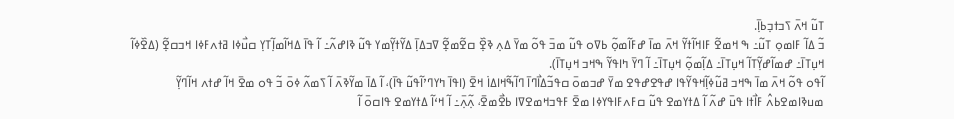ߠߎ߬ ߞߍ߫ ߖߏߙߏ߲ߕߊ߲߫.
ߏ߬ ߡߊ߬ ߓߊߘߋ߲ ߠߎ߬߸ ߒ ߞߘߐ߬ ߓߊߞߊ߬ߙߌ߬ ߞߍ߫ ߘߊ߫ ߝߓߊ߬ߘߋ߲߬ ߕߜߋ ߟߎ߬ ߘߏ߫ ߟߋ߬ ߘߌ߫ ߡߍ߲ ߢߐ߲߰ ߛߐ߬ߘߐ߲߬ ߜߏߡߊ߲߫ ߡߌ߬ߙߌ߲߬ߘߌ ߟߎ߬ ߢߊߝߍ߬߸ ߊ߬ ߟߊ߫ ߡߞߊ߬ߘߊ߲߬ߠߌ߲ ߛߎ߯ߦߊ ߥߙߍߓߦߊ ߞߏߛߐ߲߬ (ߡߐ߰ߦߊ߬ ߞߎ߲ߠߊ߫߸ ߝߘߊ߬ߝߌ߲߬ߠߊ߬ ߞߎ߲ߠߊ߫߸ ߡߊ߲߬ߘߋ߲߬ ߞߎ߲ߠߊ߫߸ ߊ߬ ߣߌ߫ ߤߊߟߌ߬ ߒߞߏ ߞߎ߲ߠߊ߫).
ߊ߬ߟߋ ߟߋ߬ ߞߍ߫ ߘߊ߫ ߒߞߏ ߥߎ߬ߦߊ߲߬ߞߟߌ߬ߟߊ ߝߟߐߝߟߐ ߘߌ߫ ߝߏߘߋ߫ ߛߟߏ߬ߡߊ߯ߣߊ߫ ߣߊ߬ߒ߬ߞߊߡߊ߭ ߞߐ߫ (ߊߟߊ߫ ߤߌߣߴߊ߬ߟߎ߬ ߟߊ߫)، ߊ߬ ߡߊ߫ ߘߌ߬ߢߍ߫ ߊ߬ ߖߘߍ߬ ߦߋ߫ ߏ߬ ߟߋ ߘߐ߫ ߞߊ߬ ߝߙߍ ߞߊ߬ߣߌ߲߬ ߘߎߢߊߘߐߕߍ߮ ߓߊ߯ߙߊ ߟߎ߫ ߝߍ߬ ߊ߬ ߡߙߌߘߐ ߟߎ߬ ߛߓߍߓߊߟߌߦߊ ߘߐ߫ ߓߟߏߞߘߐߜߊ ߕߐ߯ߘߐ߫، ߍ߲߬ߍ߲߫߸ ߊ߬ ߞߵߊ߬ ߡߙߌߘߐ ߟߊߛߋ߫ ߊ߬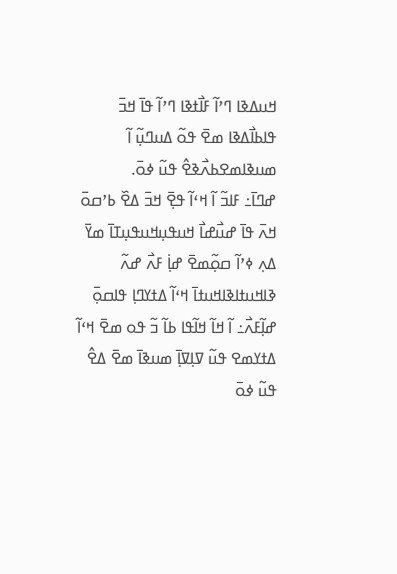ߞߎߡߢߊ ߣߴߊ߬ ߓߊ߯ߙߢߊ ߣߴߊ߬ ߟߊ߫ ߞߏ߫ ߟߊߕߊ߯ߡߢߊ ߘߐ߫ ߟߋ߬ ߡߎߣߎ߲߬ ߊ߬ ߘߎߢߊߘߐߕߍ߯ߢߐ߮ ߟߎ߬ ߦߋ߫.
ߝߣߊ߫߸ ߓߊߏ߬ ߊ߬ ߞߵߊ߬ ߟߐ߲߫ ߞߏ߫ ߡߐ߰ ߕߴߛߋ߫ ߞߍ߫ ߟߊ߫ ߝߎ߯ߝߊ߯ ߞߎߟߎ߲ߞߎߟߎ߲ߠߊ߫ ߘߌ߫ ߡߍ߲ ߦߴߊ߬ ߛߋ߲߬ߘߐ߫ ߝߊ߲߭ ߓߍ߯ ߝߍ߬ ߢߊߞߎߙߊߢߊߞߎߙߊ߫ ߞߵߊ߬ ߡߙߌߣߊ߲ ߟߊߛߋ߲߫ ߝߊ߲߬ߓߍ߯߸ ߊ߬ ߞߊ߬ ߞߊ߬ߟߊ ߕߊ߬ ߏ߬ ߟߋ ߘߐ߫ ߞߵߊ߬ ߡߙߌߘߐ ߟߎ߬ ߜߊ߲ߜߊ߲߫ ߘߎߢߊ߫ ߘߐ߫ ߡߐ߮ ߟߎ߬ ߦߋ߫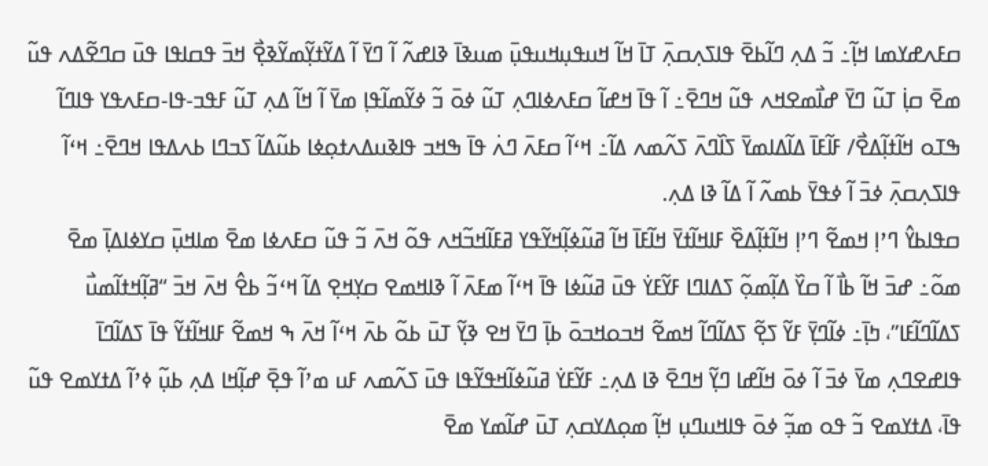ߛߓߍߝߌߘߊ ߞߊ߲߬߸ ߏ߬ ߡߍ߲ ߣߊ߬ߕߐ߫ ߟߊߖߍ߲ߛߍ߲߫ ߠߊ߫ ߞߊ߬ ߞߎߟߎ߲ߞߎߟߎ߲߫ ߘߎߢߊ߫ ߢߊߝߍ߬ ߊ߬ ߣߌ߫ ߊ߬ ߡߌ߬ߙߌ߲߬ߘߌ߬ߢߐ߲߯ ߞߏ߫ ߟߛߊߟߊ ߟߎ߫ ߛߣߐ߬ߡߍ ߟߎ߬ ߘߐ߫ ߛߊ߲߭ ߠߎ߬ ߣߌ߫ ߝߊ߯ߘߐߞߍ ߟߎ߬ ߞߣߐ߫߸ ߊ߬ ߟߊ߫ ߞߝߊ߬ ߛߓߍߦߊߣߍ߲ ߠߎ߬ ߦߋ߫ ߏ߬ ߦߌ߬ߘߊ߬ߟߊ߲ ߘߌ߫ ߊ߬ ߞߊ߬ ߡߍ߲ ߠߎ߬ ߓߟߏ-ߟߊ-ߛߓߍߟߌ ߟߊߣߊ߬ ߒߠߋ ߞߊ߬ߙߊ߲߬ߡߐ߯/ ߓߊ߬ߓߊ߫ ߡߊ߬ߡߊߘߌ߫ ߖߊ߰ߣߍ߫ ߖߍ߬ߘߍ ߡߊ߬߸ ߞߵߊ߬ ߛߓߍ߫ ߣߍ߭ ߟߊ߫ ߒߞߏ ߟߊߢߎߡߍߙߋ߲ߦߊ ߕߎ߬ߡߊ߬ ߖߏߣߊ ߕߍߡߟߊ ߞߣߐ߫߸ ߞߵߊ߬ ߟߊߖߍ߲ߛߍ߲߫ ߦߏ߫ ߊ߬ ߦߟߌ߫ ߕߘߍ߬ ߊ߬ ߡߊ߬ ߢߊ ߡߍ߲.
ߛߟߊߕߌ߮ ߣߴߊ߲ ߞߘߐ߬ ߣߴߊ߲ ߞߊ߬ߙߊ߲߬ߡߐ߰ ߓߊߞߊ߬ߙߌ߫ ߞߊ߬ߓߊ߫ ߞߊ߬ ߥߎ߬ߦߊ߲߬ߞߌ߬ߟߌ ߥߓߊ߬ߞߏ߬ߞߍ ߟߋ߬ ߞߍ߫ ߏ߬ ߟߎ߬ ߛߓߍߦߊ ߘߐ߫ ߘߊߞߎ߲߫ ߛߌߦߊߡߊ߲߫ ߘߐ߫ ߘߋ߬߸ ߝߏ߫ ߞߊ߬ ߕߊ߯ ߊ߬ ߛߌ߰ ߡߊ߲߬ߘߋ߲߬ ߖߡߊߣߊ ߓߌ߬ߓߌ߭ ߟߎ߫ ߥߎ߬ߦߊ ߟߊ߫ ߞߵߊ߬ ߘߓߍ߫ ߊ߬ ߢߊߞߘߐ ߛߌ߲ߞߐ߲ ߡߊ߬ ߞߵߏ߬ ߕߐ߮ ߞߍ߫ ߞߏ߫ “ߥߊ߲߬ߞߙߊ߬ߘߎ߯ ߖߡߊ߬ߣߊ߬ߓߊ”، ߤߊ߲߫߸ ߦߊ߬ߣߌ߲߫ ߓߌ߬ ߖߐ߲߬ ߖߡߊ߬ߣߊ߬ ߞߘߐ߬ ߞߏߋߞߏߋ߫ ߕߊ߲߫ ߣߌ߫ ߞߐ ߢߌ߲߬ ߠߎ߫ ߕߋ߬ ߕߍ߫ ߞߵߊ߬ ߞߍ߫ ߒ ߞߘߐ߬ ߓߊߞߊ߬ߙߌ߬ ߟߊ߫ ߖߡߊ߬ߣߊ߫ ߟߊߝߐߣߍ߲ ߘߌ߫ ߦߏ߫ ߊ߬ ߦߋ߫ ߞߊ߬ߝߊ ߣߌ߲߬ ߞߣߐ߫ ߢߊ ߡߍ߲߸ ߓߌ߬ߓߌ߭ ߥߎ߬ߦߊ߬ߞߟߌ߬ߟߊ ߟߎ߫ ߖߍ߬ߘߍ ߓߎ ߘߴߊ߬ ߟߐ߲߫ ߝߊ߲߬ߞߊ ߡߍ߲ ߕߎ߲߬ ߦߴߊ߬ ߡߙߌߘߐ ߟߎ߬ ߟߊ߫، ߡߙߌߘߐ ߏ߬ ߟߋ ߘߏ߲߬ ߦߋ߫ ߟߊߞߎߣߎ߲ ߞߊ߲߬ ߘߋ߲ߡߌߛߍ߲ ߠߎ߫ ߝߊ߬ߘߌ ߘߐ߫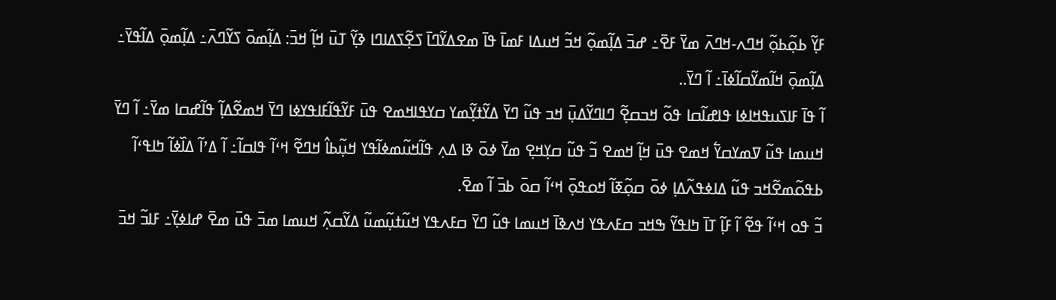ߓߌ߲߬ ߕߋ߲߬ߕߋ߲߬ ߞߣߍ-ߞߣߍ߫ ߘߌ߫ ߓߐ߫߸ ߝߏ߫ ߡߊ߲߬ߘߋ߲߬ ߞߏ߬ ߞߎߡߊ ߓߘߊ߫ ߟߊ߫ ߘߐߡߌ߬ߣߊ߫ ߖߐ߲߬ߖߡߊߣߊ ߢߌ߲߬ ߠߎ߫ ߞߊ߲߬ ߞߏ߫: ߡߊ߲߬ߘߋ߫ ߖߌ߬ߣߍ߫߸ ߡߊ߲߬ߘߋ߲߫ ߡߊ߬ߟߌ߫߸ ߡߊ߲߬ߘߋ߲߫ ߞߊ߬ߘߌ߬ߛߊ߬ߦߊ߫߸ ߊ߬ ߣߌ߫..
ߊ߬ ߟߊ߫ ߓߊߖߎߟߞߊߦߊ ߟߊߝߊ߬ߛߊ ߟߋ߬ ߞߏߛߐ߲߬ ߣߊߣߌ߬ߡߎ߲߫ ߞߏ ߟߎ߬ ߣߌ߫ ߡߌ߬ߙߌ߲߬ߘߌ ߛߌߟߊߞߘߐ ߟߎ߫ ߓߌ߬ߟߊ߬ߓߊߟߌߦߊ ߣߌ߫ ߞߘߐ߬ߡߊ߲߬ ߟߊ߬ߝߛߊ ߘߌ߫߸ ߊ߬ ߣߌ߫ ߞߎߘߊ ߟߎ߬ ߜߘߌߛߌ߱ ߞߘߐ ߟߎ߫ ߞߊ߲߬ ߞߘߐ ߏ߬ ߟߎ߬ ߛߌ߲ߞߐ߲ ߘߌ߫ ߦߋ߫ ߢߊ ߡߍ߲ ߟߊ߬ߞߎ߬ߘߦߊ߬ߟߌ ߞߎ߲߬ߕߊ߮ ߞߣߐ߬ ߞߵߊ߬ ߟߊߛߊ߬߸ ߊ߬ ߡߴߊ߬ ߡߊ߰ߦߊ߬ ߤߊߟߵߊ߬ ߕߟߋ߬ߘߐ߬ߞߏ ߟߎ߬ ߡߊߦߟߍ߬ߡߊ߲ ߦߋ߫ ߛߋ߲߬ߧߊ߬ ߞߋߟߋ߲߫ ߞߵߊ߬ ߛߋ߫ ߕߏ߫ ߊ߬ ߘߐ߫.
ߏ߬ ߟߋ ߞߵߊ߬ ߟߐ߬ ߊ߬ ߓߊ߲߬ ߠߊ߫ ߤߊߟߌ߬ ߒߞߏ ߛߓߍߟߌ ߞߍߢߊ߫ ߞߎߘߊ ߟߎ߬ ߣߌ߫ ߛߓߍߟߌ ߞߎ߬ߙߎ߲߬ߘߎ߬ ߡߌ߬ߛߍ߲߬ ߞߎߘߊ ߘߏ߫ ߟߎ߫ ߘߐ߫ ߝߊߦߌ߲߫߸ ߓߊߏ߬ ߞߏ߫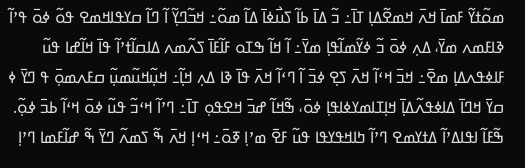ߘߋ߬ߙߌ߬ ߓߘߊ߫ ߞߍ߫ ߞߘߐ߬ߡߊ߲ ߠߊ߫߸ ߏ߬ ߡߊ߫ ߕߊ߬ ߖߎ߯ߦߊ߫ ߡߊ߬ ߘߋ߬߸ ߞߏ߬ߣߌ߲߬ ߊ߬ ߣߊ߬ ߛߌߟߊߞߘߐ ߟߋ߬ ߦߋ߫ ߟߴߊ߬ ߢߊߓߘߍ ߘߌ߫، ߡߍ߲ ߦߋ߫ ߏ߬ ߦߌ߬ߘߊ߬ߟߊ߲ ߘߌ߫߸ ߊ߬ ߞߊ߬ ߒߠߋ ߓߊ߬ߓߊ߫ ߖߍ߬ߘߍ ߡߊߛߊ߬ߙߴߊ߬ ߟߊ߫ ߞߊ߬ߝߊ ߟߎ߬ ߓߊߦߟߍߡߊ߲ ߘߐ߫߸ ߞߏ߫ ߞߵߊ߬ ߞߍ߫ ߖߐ߲ ߦߏ߫ ߊ߬ ߣߵߊ߬ ߞߍ߫ ߟߊ߫ ߢߊ ߡߍ߲ ߞߊ߲߬߸ ߞߎ߲߬ߞߎ߬ߘߎ߲߬ ߛߓߍߘߋ߲߫ ߟ ߣߌ߫ ߦ ߛߌ߫ ߞߣߊ߫ ߡߊߦߟߍ߬ߡߊ߲߫ ߞߊ߲ߠߊߘߌߦߊߟߊ߲ ߦߋ߫، ߒ߬ߞߊ߬ ߝߏ߫ ߞߐߟߋ߲ ߠߊ߫߸ ߣߴߊ߬ ߞߵߏ߬ ߟߎ߬ ߦߋ߫ ߞߵߊ߬ ߕߏ߫ ߦߋ߲߬.
ߒ߬ߓߊ߬ ߊߟߊߡߴߊ߬ ߡߙߌߘߐ ߣߴߊ߬ ߤߊߞߟߌߟߊ ߟߎ߬ ߓߐ߫ ߘߴߊ߲ ߧߋ߫߸ ߞߵߊ߲ ߞߍ߫ ߒ߬ ߖߘߍ߬ ߣߌ߫ ߒ߬ ߝߊ߬ߓߘߊ ߣߴߊ߲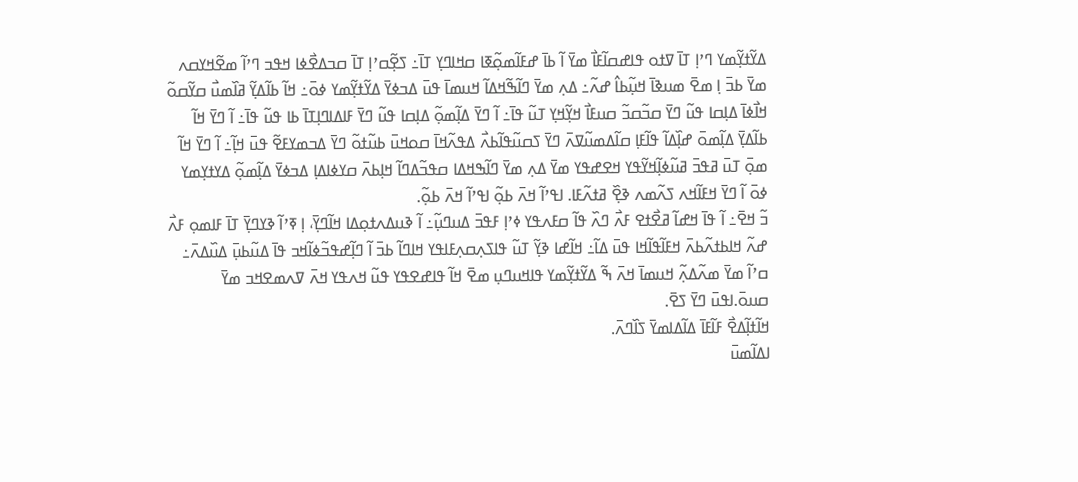ߡߌ߬ߙߌ߲߬ߘߌ ߣߴߊ߲ ߠߊ߫ ߜߙߋ ߟߊߝߛߊ߬ߓߊ߯ ߘߌ߫ ߊ߬ ߕߊ߫ ߝߓߊ߬ߘߋ߲߬ߧߊ ߛߞߊߣߌ߲ ߠߊ߫߸ ߖߐ߲߬ߛߴߊ߲ ߠߊ߫ ߛߏߡߐ߯ߦߊ ߞߟߏ ߣߴߊ߬ ߘߐ߬ߞߌߛߍ ߘߌ߫ ߕߏ߫ ߊ߲ ߘߐ߫ ߘߎߢߊ߫ ߞߎ߲߬ߕߊ߮ ߝߍ߬߸ ߡߍ߲ ߘߌ߫ ߣߊ߬ߒ߬ߞߡߊ߬ ߞߎߘߊ߫ ߟߎ߫ ߡߏߦߌ߫ ߡߌ߬ߙߌ߲߬ߘߌ ߦߋ߫߸ ߞߊ߬ ߕߊ߬ߡߌ߲߬ ߥߊ߰ߘߎ߯ ߛߌ߬ߛߋ߬ ߞߊ߯ߦߊ߫ ߡߊ߲ߛߊ ߟߎ߬ ߣߌ߫ ߛߏ߬ߛߏ߬ ߛߎߓߊ߯ ߞߌ߲߬ߞߌ߲ ߠߎ߬ ߟߊ߫߸ ߊ߬ ߣߌ߫ ߡߊ߲߬ߘߋ߲߬ ߡߊ߲ߛߊ ߟߎ߬ ߣߌ߫ ߓߊߡߊߣߊ߲ߠߊ߫ ߕߊ ߟߎ߬ ߟߊ߫߸ ߊ߬ ߣߌ߫ ߞߊ߬ ߕߊ߬ߡߌ߲߫ ߡߊ߲߬ߘߋ߫ ߝߊ߲߰ߡߊ߬ ߟߊ߬ߓߊ߲ ߛߊ߬ߡߘߎ߬ߜߍ߫ ߣߌ߫ ߖߛߎ߬ߟߊ߬ߕߍ߯ ߡߟߍ߬ߞߊ߫ ߛߋߞߎ߫ ߕߎ߬ߙߋ߬ ߣߌ߫ ߡߏߘߌߓߐ߬ ߟߎ߫ ߞߊ߲߬߸ ߊ߬ ߣߌ߫ ߞߊ߬ ߘߋ߲߫ ߠߎ߫ ߥߟߏ߫ ߥߎ߬ߦߊ߲߬ߞߌ߬ߟߌ ߞߐߝߟߌ ߘߌ߫ ߡߍ߲ ߘߌ߫ ߣߊ߬ߒߞߡߊ ߛߟߏ߬ߡߣߊ߬ ߞߊ߲ߕߍ߫ ߛߌߦߊߡߊ߲ ߡߏߦߌ߫ ߡߊ߲߬ߘߋ߲߬ ߡߌߙߌ߲ߘߌ ߦߋ߫ ߊ߬ ߣߌ߫ ߞߓߊ߬ߞߍ ߖߍ߬ߘߍ ߢߐ߲߰ ߥߙߍ߬ߓߊ. ߊߟߴߊ߬ ߞߍ߫ ߕߋ߲߬ ߊߟߴߊ߬ ߞߍ߫ ߕߋ߲߬.
ߏ߬ ߞߐ߫߸ ߊ߬ ߟߊ߫ ߞߝߊ߬ ߥߐ߯ߙߐ ߓߍ߯ ߣߍ߰ ߟߊ߬ ߛߓߍߟߌ ߦߴߊ߲ ߓߟߏ߫ ߡߎߣߎ߲߬߸ ߊ߬ ߢߎߡߍߙߋ߲ߡߊ ߞߊ߬ߣߌ߲߫، ߊ߲ ߧߴߊ߬ ߢߌߣߌ߲߫ ߠߊ߫ ߓߊߘߋ߲ ߓߍ߯ ߝߍ߬ ߞߊߕߙߍ߬ߕߍ߫ ߞߓߊ߬ߟߊ߬ߞߊ ߟߎ߫ ߡߊ߬߸ ߞߊ߬ߝߊ ߢߌ߲߬ ߠߎ߬ ߟߊߖߍ߲ߛߍ߲ߓߊߟߌ ߞߊߣߊ߬ ߕߏ߫ ߊ߬ ߣߊ߲߬ߝߟߏ߬ߦߊ߬ߞߏ ߟߊ߫ ߡߎ߬ߕߎ߲߫ ߡߎ߰ߡߍ߫߸ ߛߴߊ߬ ߘߌ߫ ߘߍ߬ߡߍ߲߬ ߞߎߘߊ߫ ߞߍ߫ ߒ߬ ߡߌ߬ߙߌ߲߬ߘߌ ߟߊߞߎߣߎ߲ ߘߐ߫ ߞߊ߬ ߟߊߝߐߟߌ ߟߎ߬ ߞߍߟߌ ߞߍ߫ ߜߍߘߐߞߏ ߘߌ߫ ߛߎߋ߫.ߊߟߎ߫ ߣߌ߫ ߖߐ߫.
ߞߊ߬ߙߊ߲߬ߡߐ߯ ߓߊ߬ߓߊ߫ ߡߊ߬ߡߊߘߌ߫ ߖߊ߰ߣߍ߫.
ߊߡߊ߬ߘߎ߫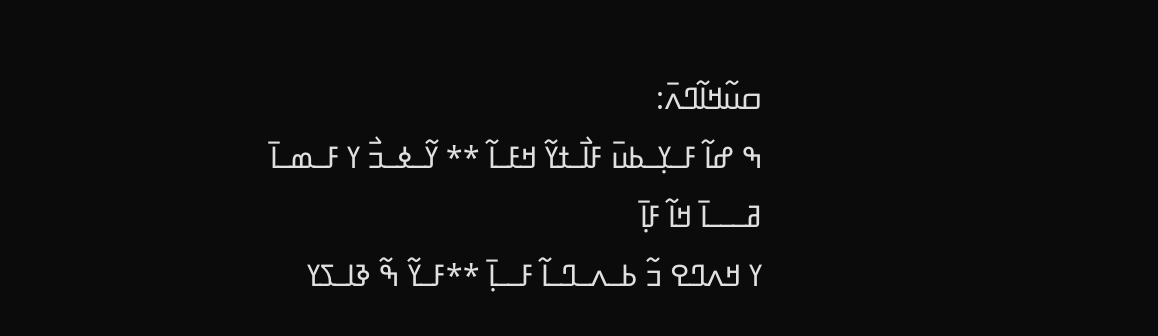ߛߎ߬ߞߊ߬ߣߍ߫:
ߒ ߝߊ߬ ߓߺߌ߲ߺߕߎ߫ ߓߊ߯ߺߙߌ߬ ߞߓߺߊ߬ ** ߌ߬ߺߦߺߏ߯ ߌ ߓߺߘߺߊ߫ ߥߺߺߺߊ߫ ߞߊ߬ ߓߊ߲߫
ߌ ߞߍߣߐ ߏ߬ ߕߺߍߺߣߺߊ߬ ߓߺߺߊ߲߫ **ߓߺߌ߬ ߒ߬ ߢߊߺߖߌ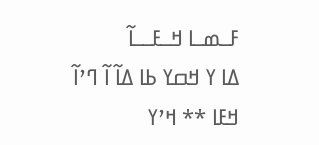ߓߺߘߺߊ ߞߺߓߺߺߊ߬
ߡߊ ߌ ߞߛߌ ߕߊ ߡߊ߬ ߊ߬ ߣߴߊ߬ ߞߓߊ ** ߞߴߌ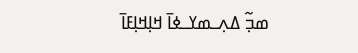ߘߏ߲߬ ߡߍ߲ߺߘߌߺߦߊ߫ ߞߊ߲ߞߊ߲ߓߊ߫